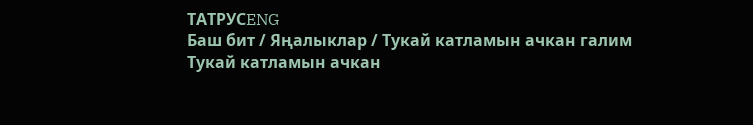ТАТРУСENG
Баш бит / Яңалыклар / Тукай катламын ачкан галим
Тукай катламын ачкан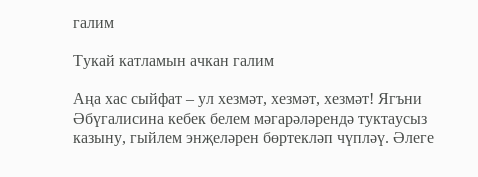галим

Тукай катламын ачкан галим

Аңа хас сыйфат – ул хезмәт, хезмәт, хезмәт! Ягъни Әбүгалисина кебек белем мәгарәләрендә туктаусыз казыну, гыйлем энҗеләрен бөртекләп чүпләү. Әлеге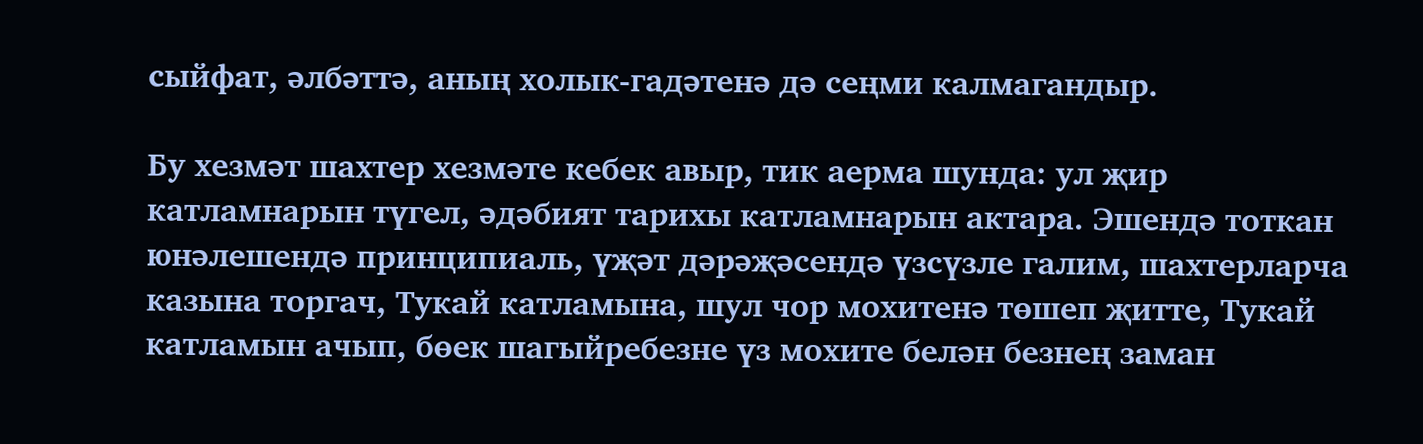сыйфат, әлбәттә, аның холык-гадәтенә дә сеңми калмагандыр.

Бу хезмәт шахтер хезмәте кебек авыр, тик аерма шунда: ул җир катламнарын түгел, әдәбият тарихы катламнарын актара. Эшендә тоткан юнәлешендә принципиаль, үҗәт дәрәҗәсендә үзсүзле галим, шахтерларча казына торгач, Тукай катламына, шул чор мохитенә төшеп җитте, Тукай катламын ачып, бөек шагыйребезне үз мохите белән безнең заман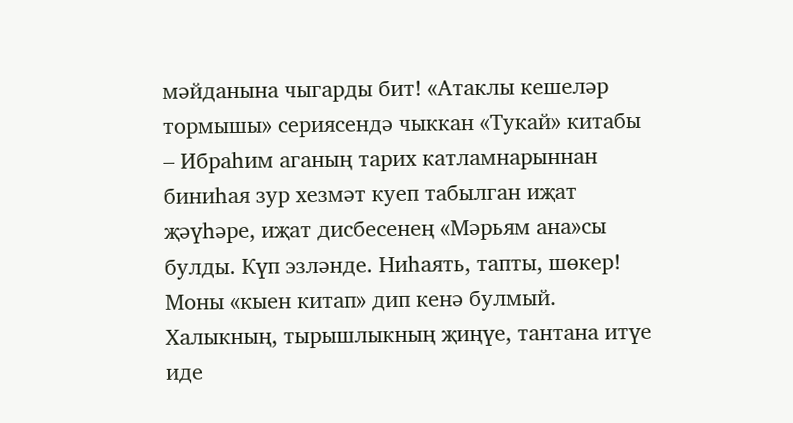мәйданына чыгарды бит! «Атаклы кешеләр тормышы» сериясендә чыккан «Тукай» китабы – Ибраһим аганың тарих катламнарыннан биниһая зур хезмәт куеп табылган иҗат җәүһәре, иҗат дисбесенең «Мәрьям ана»сы булды. Күп эзләнде. Ниһаять, тапты, шөкер! Моны «кыен китап» дип кенә булмый. Халыкның, тырышлыкның җиңүе, тантана итүе иде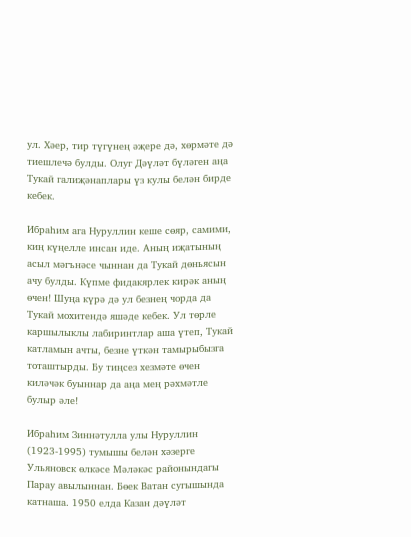ул. Хәер, тир түгүнең әҗере дә, хөрмәте дә тиешлечә булды. Олуг Дәүләт бүләген аңа Тукай галиҗәнаплары үз кулы белән бирде кебек.

Ибраһим ага Нуруллин кеше сөяр, самими, киң күңелле инсан иде. Аның иҗатының асыл мәгънәсе чыннан да Тукай дөньясын ачу булды. Күпме фидакярлек кирәк аның өчен! Шуңа күрә дә ул безнең чорда да Тукай мохитендә яшәде кебек. Ул төрле каршылыклы лабиринтлар аша үтеп, Тукай катламын ачты, безне үткән тамырыбызга тоташтырды. Бу тиңсез хезмәте өчен киләчәк буыннар да аңа мең рәхмәтле булыр әле!

Ибраһим Зиннәтулла улы Нуруллин (1923-1995) тумышы белән хәзерге Ульяновск өлкәсе Мәләкәс районындагы Парау авылыннан. Бөек Ватан сугышында катнаша. 1950 елда Казан дәүләт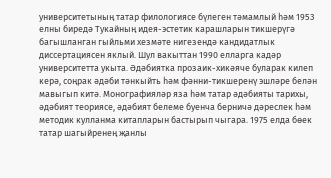университетының татар филологиясе бүлеген тәмамлый һәм 1953 елны биредә Тукайның идея-эстетик карашларын тикшерүгә багышланган гыйльми хезмәте нигезендә кандидатлык диссертациясен яклый. Шул вакыттан 1990 елларга кадәр университетта укыта. Әдәбиятка прозаик-хикәяче буларак килеп керә, соңрак әдәби тәнкыйть һәм фәнни-тикшеренү эшләре белән мавыгып китә. Монографияләр яза һәм татар әдәбияты тарихы, әдәбият теориясе, әдәбият белеме буенча берничә дәреслек һәм методик кулланма китапларын бастырып чыгара. 1975 елда бөек татар шагыйренең җанлы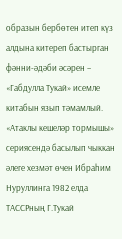образын бербөтен итеп күз алдына китереп бастырган фәнни-әдәби әсәрен – «Габдулла Тукай» исемле китабын язып тәмамлый. «Атаклы кешеләр тормышы» сериясендә басылып чыккан әлеге хезмәт өчен Ибраһим Нуруллинга 1982 елда ТАССРның Г.Тукай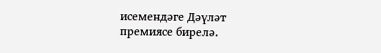исемендәге Дәүләт премиясе бирелә.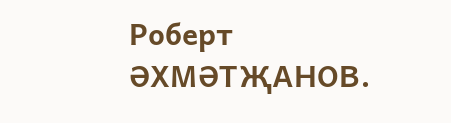Роберт ӘХМӘТҖАНОВ.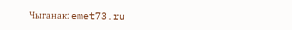Чыганак: emet73.ru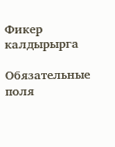Фикер калдырырга

Обязательные поля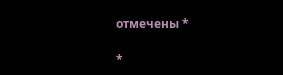отмечены *

*